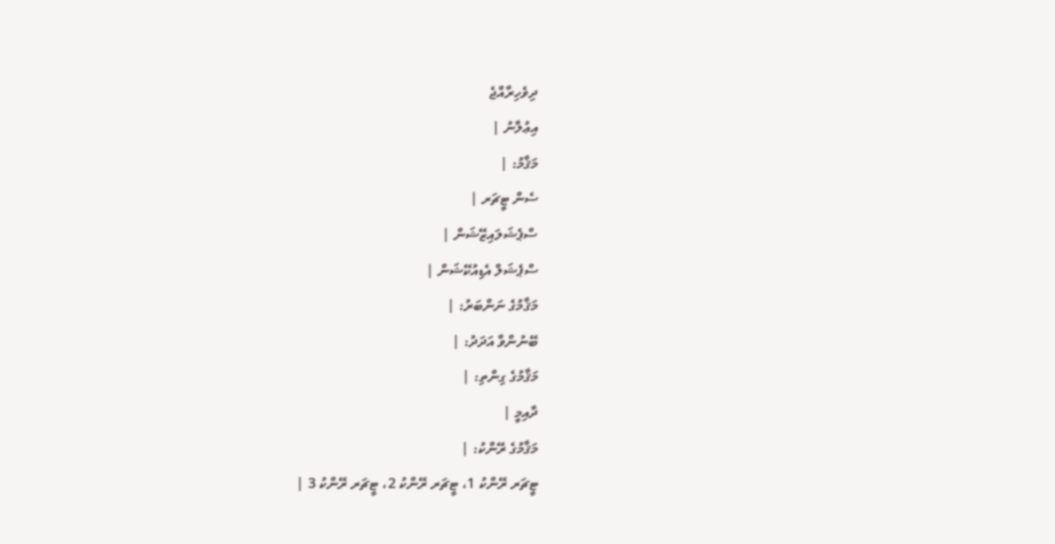ދިވެހިރާއްޖެ
އިޢުލާނު |
މަޤާމު: |
ސެން ޓީޗަރ |
ސްޕެޝަލައިޒޭޝަން |
ސްޕެޝަލް އެޑިއުކޭޝަން |
މަޤާމުގެ ނަންބަރު: |
ބޭނުންވާ އަދަދު: |
މަޤާމުގެ ގިންތި: |
ދާއިމީ |
މަޤާމުގެ ރޭންކު: |
ޓީޗަރ ރޭންކު 1، ޓީޗަރ ރޭންކު 2، ޓީޗަރ ރޭންކު 3 |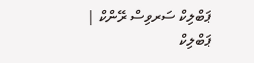ޕަބްލިކް ސަރވިސް ރޭންކް |
ޕަބްލިކް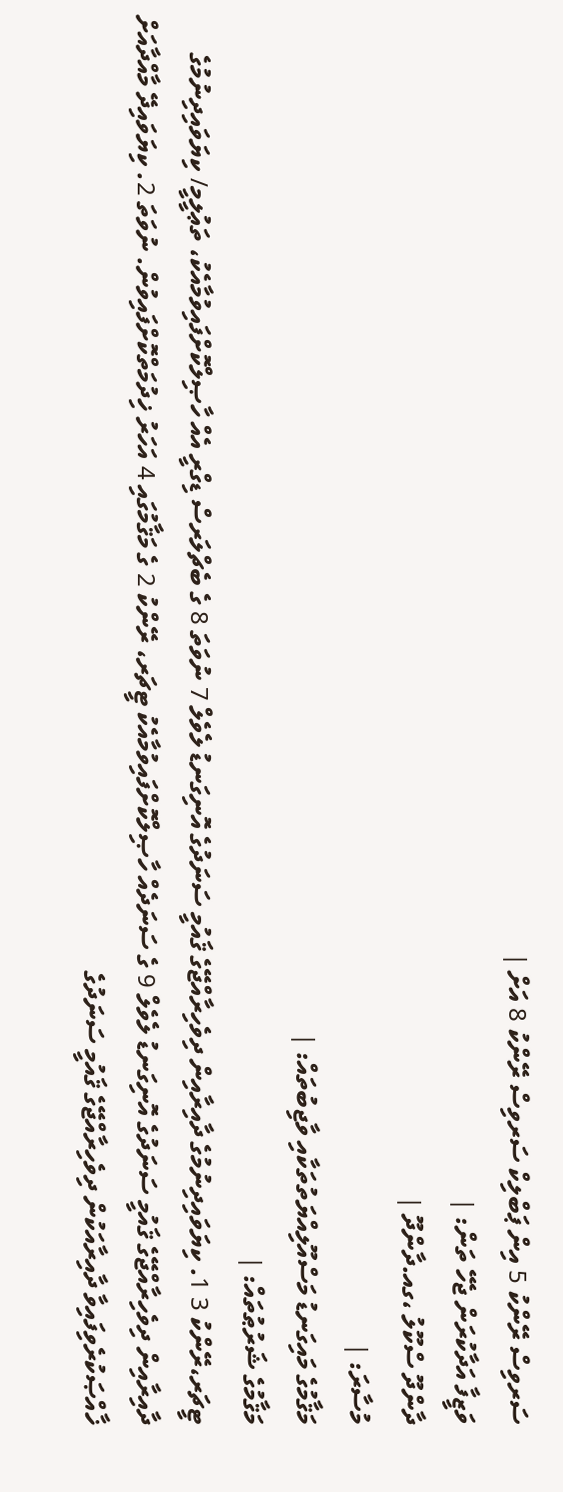ސަރވިސް ރޭންކު 5 އިން ޕަބްލިކް ސަރވިސް ރޭންކު 8 އަށް |
ވަޒީފާ އަދާކުރަން ޖެހޭ ތަން: |
ދާންދޫ ސްކޫލު ،ގއ.ދާންދޫ |
މުސާރަ: |
މަޤާމުގެ މައިގަނޑު މަސްއޫލިއްޔަތުތަކާއި ވާޖިބުތައް: |
މަޤާމުގެ ޝަރުޠުތައް: |
ޓީޗަރ،ރޭންކު 3 1. ކިޔަވައިދިނުމުގެ ދާއިރާއިން ދިވެހިރާއްޖޭގެ ޤައުމީ ސަނަދުގެ އޮނިގަނޑު ލެވެލް 7 ނުވަތަ 8 ގެ ބެޗްލަރސް ޑިގްރީ އެއް ހާޞިލްކޮށްފައިވުމާއެކު، ތަޢުލީމީ/ ކިޔަވައިދިނުމުގެ ދާއިރާއިން ދިވެހިރާއްޖޭގެ ޤައުމީ ސަނަދުގެ އޮނިގަނޑު ލެވެލް 9 ގެ ސަނަދެއް ހާޞިލްކޮށްފައިވުމާއެކު ޓީޗަރ، ރޭންކު 2 ގެ މަޤާމުގައި 4 އަހަރު ޚިދުމަތްކޮށްފައިވުން. ނުވަތަ 2. ކިޔަވައިދޭ މާއްދާއަށް ޚާއްޞަކުރެވިފައިވާ ދާއިރާއަކުން ދިވެހިރާއްޖޭގެ ޤައުމީ ސަނަދުގެ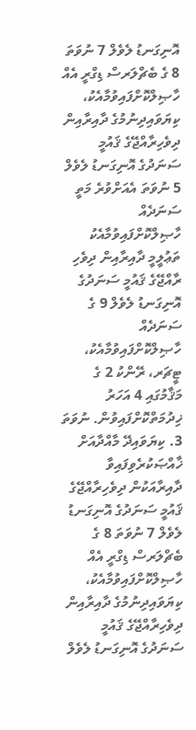އޮނިގަނޑު ލެވެލް 7 ނުވަތަ 8 ގެ ބެޗްލަރސް ޑިގްރީ އެއް ހާޞިލްކޮށްފައިވުމާއެކު، ކިޔަވައިދިނުމުގެ ދާއިރާއިން ދިވެހިރާއްޖޭގެ ޤައުމީ ސަނަދުގެ އޮނިގަނޑު ލެވެލް 5 ނުވަތަ އެއަށްވުރެ މަތީ ސަނަދެއް ހާޞިލްކޮށްފައިވުމާއެކު ތަޢުލީމީ ދާއިރާއިން ދިވެހި ރާއްޖޭގެ ޤައުމީ ސަނަދުގެ އޮނިގަނޑު ލެވެލް 9 ގެ ސަނަދެއް ހާޞިލްކޮށްފައިވުމާއެކު، ޓީޗަރ، ރޭންކު 2 ގެ މަޤާމުގައި 4 އަހަރު ޚިދުމަތްކޮށްފައިވުން. ނުވަތަ 3. ކިޔަވައިދޭ މާއްދާއަށް ޚާއްޞަކުރެވިފައިވާ ދާއިރާއަކުން ދިވެހިރާއްޖޭގެ ޤައުމީ ސަނަދުގެ އޮނިގަނޑު ލެވެލް 7 ނުވަތަ 8 ގެ ބެޗްލަރސް ޑިގްރީ އެއް ހާޞިލްކޮށްފައިވުމާއެކު، ކިޔަވައިދިނުމުގެ ދާއިރާއިން ދިވެހިރާއްޖޭގެ ޤައުމީ ސަނަދުގެ އޮނިގަނޑު ލެވެލް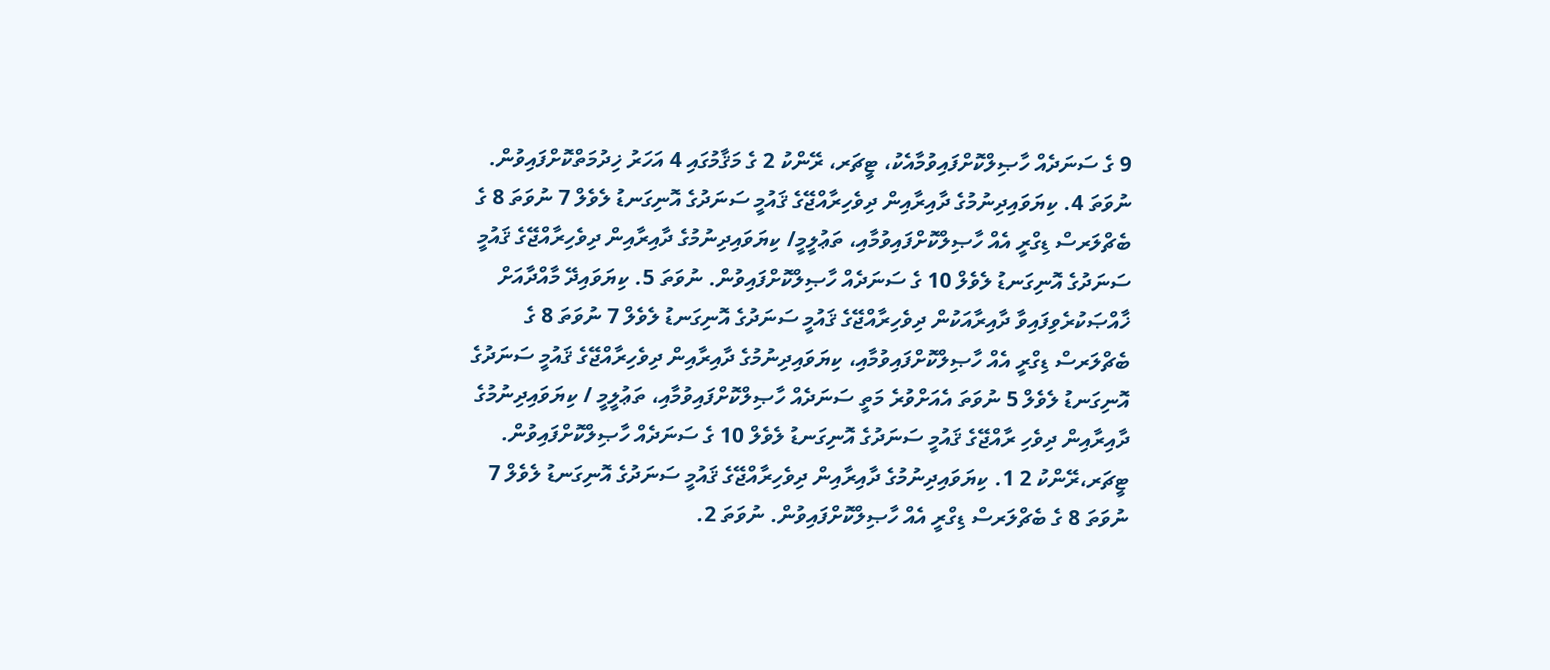9 ގެ ސަނަދެއް ހާޞިލްކޮށްފައިވުމާއެކު، ޓީޗަރ، ރޭންކު 2 ގެ މަޤާމުގައި 4 އަހަރު ޚިދުމަތްކޮށްފައިވުން. ނުވަތަ 4. ކިޔަވައިދިނުމުގެ ދާއިރާއިން ދިވެހިރާއްޖޭގެ ޤައުމީ ސަނަދުގެ އޮނިގަނޑު ލެވެލް 7 ނުވަތަ 8 ގެ ބެޗްލަރސް ޑިގްރީ އެއް ހާޞިލްކޮށްފައިވުމާއި، ތަޢުލީމީ/ ކިޔަވައިދިނުމުގެ ދާއިރާއިން ދިވެހިރާއްޖޭގެ ޤައުމީ ސަނަދުގެ އޮނިގަނޑު ލެވެލް 10 ގެ ސަނަދެއް ހާޞިލްކޮށްފައިވުން. ނުވަތަ 5. ކިޔަވައިދޭ މާއްދާއަށް ޚާއްޞަކުރެވިފައިވާ ދާއިރާއަކުން ދިވެހިރާއްޖޭގެ ޤައުމީ ސަނަދުގެ އޮނިގަނޑު ލެވެލް 7 ނުވަތަ 8 ގެ ބެޗްލަރސް ޑިގްރީ އެއް ހާޞިލްކޮށްފައިވުމާއި، ކިޔަވައިދިނުމުގެ ދާއިރާއިން ދިވެހިރާއްޖޭގެ ޤައުމީ ސަނަދުގެ އޮނިގަނޑު ލެވެލް 5 ނުވަތަ އެއަށްވުރެ މަތީ ސަނަދެއް ހާޞިލްކޮށްފައިވުމާއި، ތަޢުލީމީ / ކިޔަވައިދިނުމުގެ ދާއިރާއިން ދިވެހި ރާއްޖޭގެ ޤައުމީ ސަނަދުގެ އޮނިގަނޑު ލެވެލް 10 ގެ ސަނަދެއް ހާޞިލްކޮށްފައިވުން. ޓީޗަރ،ރޭންކު 2 1. ކިޔަވައިދިނުމުގެ ދާއިރާއިން ދިވެހިރާއްޖޭގެ ޤައުމީ ސަނަދުގެ އޮނިގަނޑު ލެވެލް 7 ނުވަތަ 8 ގެ ބެޗްލަރސް ޑިގްރީ އެއް ހާޞިލްކޮށްފައިވުން. ނުވަތަ 2.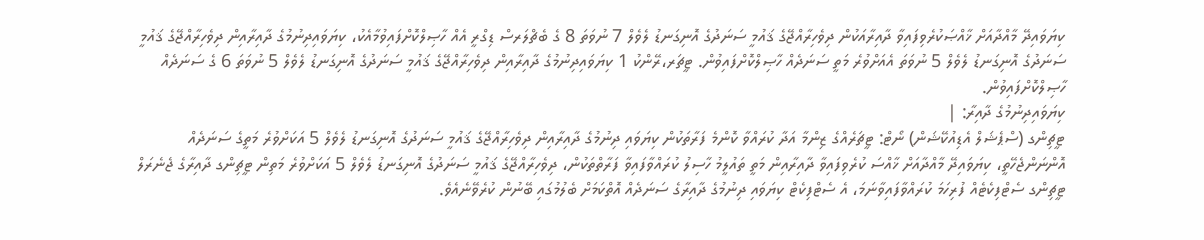ކިޔަވައިދޭ މާއްދާއަށް ޚާއްޞަކުރެވިފައިވާ ދާއިރާއަކުން ދިވެހިރާއްޖޭގެ ޤައުމީ ސަނަދުގެ އޮނިގަނޑު ލެވެލް 7 ނުވަތަ 8 ގެ ބެޗްލަރސް ޑިގްރީ އެއް ހާޞިލްކޮށްފައިވުމާއެކު، ކިޔަވައިދިނުމުގެ ދާއިރާއިން ދިވެހިރާއްޖޭގެ ޤައުމީ ސަނަދުގެ އޮނިގަނޑު ލެވެލް 5 ނުވަތަ އެއަށްވުރެ މަތީ ސަނަދެއް ހާޞިލްކޮށްފައިވުން. ޓީޗަރ،ރޭންކު 1 ކިޔަވައިދިނުމުގެ ދާއިރާއިން ދިވެހިރާއްޖޭގެ ޤައުމީ ސަނަދުގެ އޮނިގަނޑު ލެވެލް 5 ނުވަތަ 6 ގެ ސަނަދެއް ހާޞިލްކޮށްފައިވުން.
ކިޔަވައިދިނުމުގެ ދާއިރާ: |
ޓީޗިންގ (ސްޕެޝަލް އެޑިއުކޭޝަން) ނޯޓް: ޓީޗަރެއްގެ ޒިންމާ އަދާ ކުރައްވާ ކޮންމެ ފަރާތަކުން ކިޔަވައި ދިނުމުގެ ދާއިރާއިން ދިވެހިރާއްޖޭގެ ޤައުމީ ސަނަދުގެ އޮނިގަނޑު ލެވެލް 5 އަކަށްވުރެ މަތީގެ ސަނަދެއް އޮންނަންޖެހޭތީ، ކިޔަވައިދޭ މާއްދާއަށް ޚާއްސަ ކުރެވިފައިވާ ދާއިރާއިން މަތީ ތައުލީމު ހާސިލު ކުރައްވާފައިވާ ފަރާތްތަކުން، ދިވެހިރާއްޖޭގެ ޤައުމީ ސަނަދުގެ އޮނިގަނޑު ލެވެލް 5 އަކަށްވުރެ މަތިން ޓީޗިންގ ދާއިރާގެ ޖެނެރަލް ޓީޗިންގ ސެޓްފިކެޓެއް ފުރިހަމަ ކުރައްވާފައިވާނަމަ، އެ ސެޓްފިކެޓް ކިޔަވައި ދިނުމުގެ ދާއިރާގެ ސަނަދެއް އޮތްކަމަށް ބެލުމުގައި ބޭނުން ކުރެވޭނެއެވެ.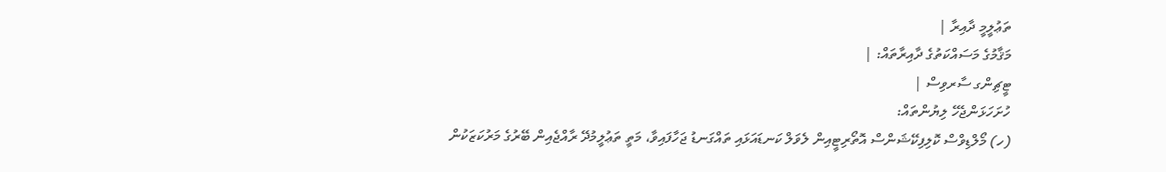ތަޢުލީމީ ދާއިރާ |
މަޤާމުގެ މަސައްކަތުގެ ދާއިރާތައް: |
ޓީޗިންގ ސާރވިސް |
ހުށަހަޅަންޖެހޭ ލިޔުންތައް:
(ހ) މޯލްޑިވްސް ކޮލިފިކޭޝަންސް އޮތޯރިޓީއިން ލެވަލް ކަނޑައަޅައި ތައްގަނޑު ޖަހާފައިވާ، މަތީ ތަޢުލީމުދޭ ރާއްޖެއިން ބޭރުގެ މަރުކަޒަކުން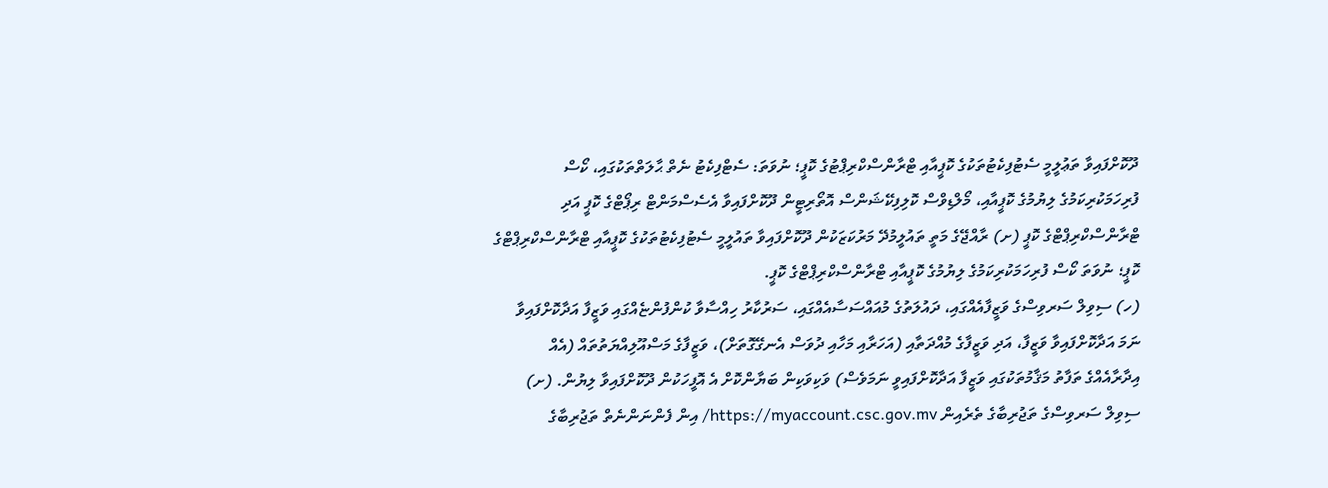ދޫކޮށްފައިވާ ތަޢުލީމީ ސެޓުފިކެޓުތަކުގެ ކޮޕީއާއި ޓްރާންސްކްރިޕްޓުގެ ކޮޕީ؛ ނުވަތަ: ސެޓްފިކެޓު ނެތް ޙާލަތްތަކުގައި، ކޯސް ފުރިހަމަކުރިކަމުގެ ލިޔުމުގެ ކޮޕީއާއި، މޯލްޑިވްސް ކޮލިފިކޭޝަންސް އޮތޯރިޓީން ދޫކޮށްފައިވާ އެސެސްމަންޓް ރިޕޯޓްގެ ކޮޕީ އަދި ޓްރާންސްކްރިޕްޓްގެ ކޮޕީ (ށ) ރާއްޖޭގެ މަތީ ތައުލީމުދޭ މަރުކަޒަކުން ދޫކޮށްފައިވާ ތައުލީމީ ސެޓުފިކެޓުތަކުގެ ކޮޕީއާއި ޓްރާންސްކްރިޕްޓްގެ ކޮޕީ؛ ނުވަތަ ކޯސް ފުރިހަމަކުރިކަމުގެ ލިޔުމުގެ ކޮޕީއާއި ޓްރާންސްކްރިޕްޓްގެ ކޮޕީ.
(ހ) ސިވިލް ސަރވިސްގެ ވަޒީފާއެއްގައި، ދައުލަތުގެ މުއައްސަސާއެއްގައި، ސަރުކާރު ހިއްސާވާ ކުންފުންޏެއްގައި ވަޒީފާ އަދާކޮށްފައިވާ ނަމަ އަދާކޮށްފައިވާ ވަޒީފާ، އަދި ވަޒީފާގެ މުއްދަތާއި (އަހަރާއި މަހާއި ދުވަސް އެނގޭގޮތަށް)، ވަޒީފާގެ މަސްއޫލިއްޔަތުތައް (އެއް އިދާރާއެއްގެ ތަފާތު މަޤާމުތަކުގައި ވަޒީފާ އަދާކޮށްފައިވީ ނަމަވެސް) ވަކިވަކިން ބަޔާންކޮށް އެ އޮފީހަކުން ދޫކޮށްފައިވާ ލިޔުން. (ށ) ސިވިލް ސަރވިސްގެ ތަޖުރިބާގެ ތެރެއިން https://myaccount.csc.gov.mv/ އިން ފެންނަންނެތް ތަޖުރިބާގެ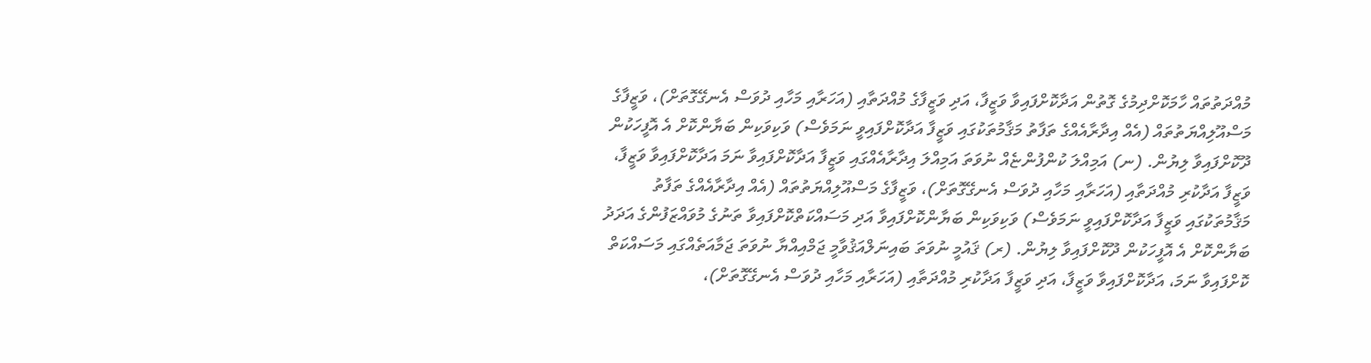މުއްދަތުތައް ހާމަކޮށްދިމުގެ ގޮތުން އަދާކޮށްފައިވާ ވަޒީފާ، އަދި ވަޒީފާގެ މުއްދަތާއި (އަހަރާއި މަހާއި ދުވަސް އެނގޭގޮތަށް)، ވަޒީފާގެ މަސްއޫލިއްޔަތުތައް (އެއް އިދާރާއެއްގެ ތަފާތު މަޤާމުތަކުގައި ވަޒީފާ އަދާކޮށްފައިވީ ނަމަވެސް) ވަކިވަކިން ބަޔާންކޮށް އެ އޮފީހަކުން ދޫކޮށްފައިވާ ލިޔުން. (ނ) އަމިއްލަ ކުންފުންޏެއް ނުވަތަ އަމިއްލަ އިދާރާއެއްގައި ވަޒީފާ އަދާކޮށްފައިވާ ނަމަ އަދާކޮށްފައިވާ ވަޒީފާ، ވަޒީފާ އަދާކުރި މުއްދަތާއި (އަހަރާއި މަހާއި ދުވަސް އެނގޭގޮތަށް)، ވަޒީފާގެ މަސްއޫލިއްޔަތުތައް (އެއް އިދާރާއެއްގެ ތަފާތު މަޤާމުތަކުގައި ވަޒީފާ އަދާކޮށްފައިވީ ނަމަވެސް) ވަކިވަކިން ބަޔާންކޮށްފައިވާ އަދި މަސައްކަތްކޮށްފައިވާ ތަނުގެ މުވައްޒަފުންގެ އަދަދު ބަޔާންކޮށް އެ އޮފީހަކުން ދޫކޮށްފައިވާ ލިޔުން. (ރ) ޤައުމީ ނުވަތަ ބައިނަލްއަޤުވާމީ ޖަމްއިއްޔާ ނުވަތަ ޖަމާއަތެއްގައި މަސައްކަތް ކޮށްފައިވާ ނަމަ، އަދާކޮށްފައިވާ ވަޒީފާ، އަދި ވަޒީފާ އަދާކުރި މުއްދަތާއި (އަހަރާއި މަހާއި ދުވަސް އެނގޭގޮތަށް)،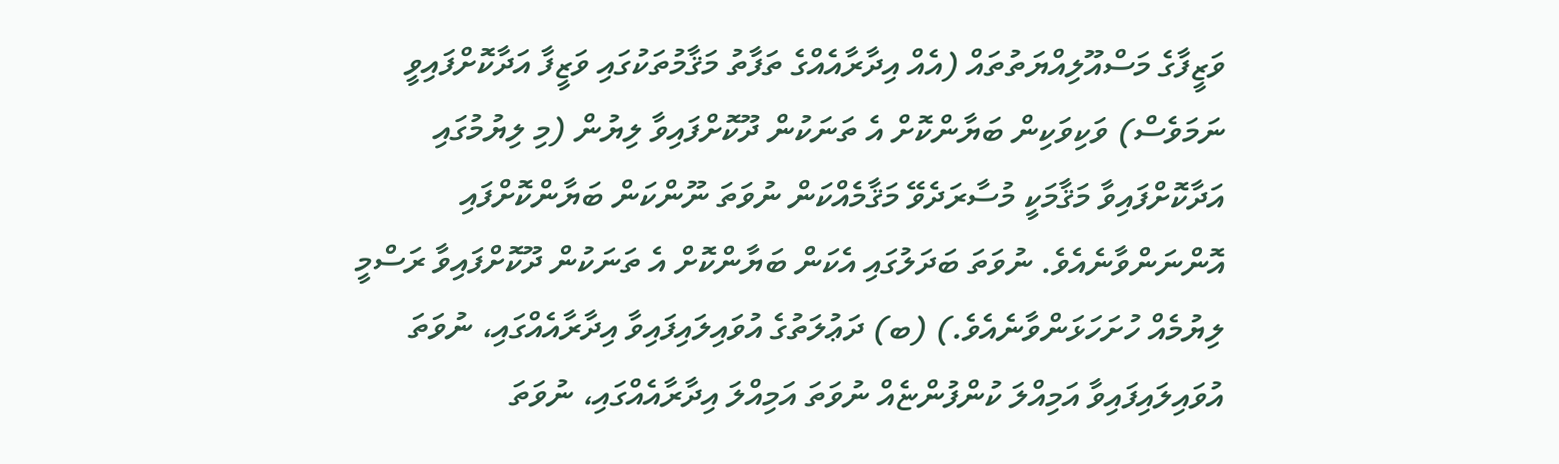ވަޒީފާގެ މަސްއޫލިއްޔަތުތައް (އެއް އިދާރާއެއްގެ ތަފާތު މަޤާމުތަކުގައި ވަޒީފާ އަދާކޮށްފައިވީ ނަމަވެސް) ވަކިވަކިން ބަޔާންކޮށް އެ ތަނަކުން ދޫކޮށްފައިވާ ލިޔުން (މި ލިޔުމުގައި އަދާކޮށްފައިވާ މަޤާމަކީ މުސާރަދެވޭ މަޤާމެއްކަން ނުވަތަ ނޫންކަން ބަޔާންކޮށްފައި އޮންނަންވާނެއެވެ. ނުވަތަ ބަދަލުގައި އެކަން ބަޔާންކޮށް އެ ތަނަކުން ދޫކޮށްފައިވާ ރަސްމީ ލިޔުމެއް ހުށަހަޅަންވާނެއެވެ.) (ބ) ދަޢުލަތުގެ އުވައިލައިފައިވާ އިދާރާއެއްގައި، ނުވަތަ އުވައިލައިފައިވާ އަމިއްލަ ކުންފުންޏެއް ނުވަތަ އަމިއްލަ އިދާރާއެއްގައި، ނުވަތަ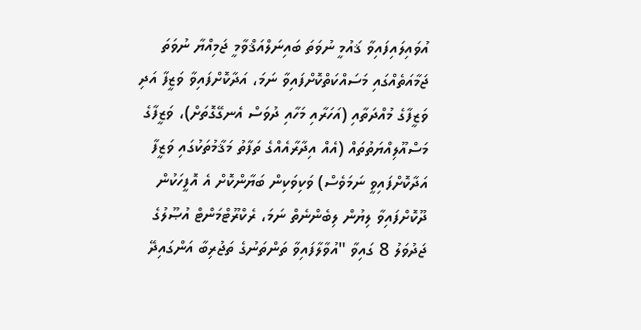އުވައިލައިފައިވާ ޤައުމީ ނުވަތަ ބައިނަލްއަޤްވާމީ ޖަމިއްޔާ ނުވަތަ ޖަމާއަތެއްގައި މަސައްކަތްކޮށްފައިވާ ނަމަ، އަދާކޮށްފައިވާ ވަޒީފާ އަދި ވަޒީފާގެ މުއްދަތާއި (އަހަރާއި މަހާއި ދުވަސް އެނގޭގޮތަށް)، ވަޒީފާގެ މަސްއޫލިއްޔަތުތައް (އެއް އިދާރާއެއްގެ ތަފާތު މަޤާމުތަކުގައި ވަޒީފާ އަދާކޮށްފައިވީ ނަމަވެސް) ވަކިވަކިން ބަޔާންކޮށް އެ އޮފީހަކުން ދޫކޮށްފައިވާ ލިޔުން ލިބެންނެތް ނަމަ، ރެކްރޫޓްމަންޓް އުޞޫލުގެ ޖަދުވަލު 8 ގައިވާ "އުވާލާފައިވާ ތަންތަނުގެ ތަޖުރިބާ އަންގައިދޭ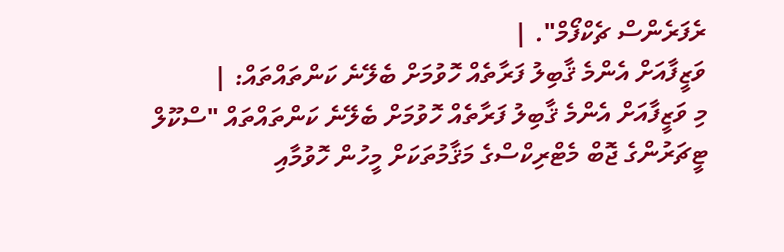ރެފަރެންސް ޗެކްފޯމް". |
ވަޒީފާއަށް އެންމެ ޤާބިލު ފަރާތެއް ހޮވުމަށް ބެލޭނެ ކަންތައްތައް: |
މި ވަޒީފާއަށް އެންމެ ޤާބިލު ފަރާތެއް ހޮވުމަށް ބެލޭނެ ކަންތައްތައް "ސްކޫލް ޓީޗަރުންގެ ޖޮބް މެޓްރިކްސްގެ މަޤާމުތަކަށް މީހުން ހޮވުމާއި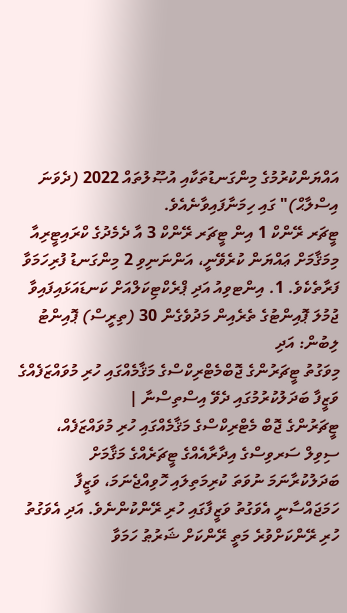އައްޔަންކުރުމުގެ މިންގަނޑުތަކާއި އުޞޫލުތައް 2022 (ދެވަނަ އިސްލާޙް)" ގައި ހިމަނާފައިވާނެއެވެ.
ޓީޗަރ ރޭންކް 1 އިން ޓީޗަރ ރޭންކް 3 އާ ދެމެދުގެ ކްރައިޓީރިއާ
މިމަޤާމަށް ޢައްޔަން ކުރެވޭނީ، އަންނަނިވި 2 މިންގަނޑު ފުރިހަމަވާ ފަރާތެކެވެ. 1. އިންޓވިއު އަދި ޕްރެކްޓިކަލްއަށް ކަނޑައަޅައިފައިވާ ޖުމުލަ ޕޮއިންޓުގެ ތެރެއިން މަދުވެގެން 30 (ތިރީސް) ޕޮއިންޓު ލިބުން: އަދި
މިވަގުތު ޓީޗަރުންގެ ޖޮބްމެޓްރިކްސްގެ މަޤާމެއްގައި ހުރި މުވައްޒަފެއްގެ ވަޒީފާ ބަދަލުކުރުމުގައި ދެވޭ އިސްތިސްނާ |
ޓީޗަރުންގެ ޖޮބް މެޓްރިކްސްގެ މަޤާމެއްގައި ހުރި މުވައްޒަފެއް، ސިވިލް ސަރވިސްގެ އިދާރާއެއްގެ ޓީޗަރެއްގެ މަޤާމަށް ބަދަލުކުރާނަމަ ނުވަތަ ކުރިމަތިލައި ހޮވިއްޖެނަމަ، ވަޒީފާ ހަމަޖައްސާނީ އެވަގުތު ވަޒީފާގައި ހުރި ރޭންކުންނެވެ. އަދި އެވަގުތު ހުރި ރޭންކަށްވުރެ މަތީ ރޭންކަށް ޝަރުޠު ހަމަވާ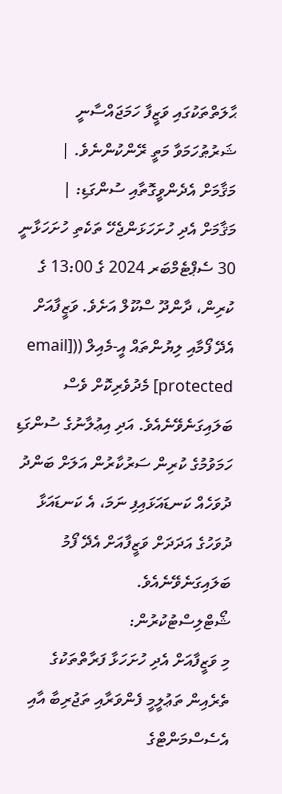ޙާލަތްތަކުގައި ވަޒީފާ ހަމަޖައްސާނީ ޝަރުޠުހަމަވާ މަތީ ރޭންކުންނެވެ. |
މަޤާމަށް އެދެންވީގޮތާއި ސުންގަޑި: |
މަޤާމަށް އެދި ހުށަހަޅަންޖެހޭ ތަކެތި ހުށަހަޅާނީ 30 ސެޕްޓެމްބަރ 2024 ގެ 13:00 ގެ ކުރިން، ދާންދޫ ސްކޫލް އަށެވެ. ވަޒީފާއަށް އެދޭ ފޯމާއި ލިޔުންތައް އީ-މެއިލް (([email protected] މެދުވެރިކޮށް ވެސް ބަލައިގަނެވޭނެއެވެ. އަދި އިޢުލާނުގެ ސުންގަޑި ހަމަވުމުގެ ކުރިން ސަރުކާރުން އަލަށް ބަންދު ދުވަހެއް ކަނޑައަޅައިފި ނަމަ، އެ ކަނޑައަޅާ ދުވަހުގެ އަދަދަށް ވަޒީފާއަށް އެދޭ ފޯމު ބަލައިގަނެވޭނެއެވެ.
ޝޯޓްލިސްޓުކުރުން:
މި ވަޒީފާއަށް އެދި ހުށަހަޅާ ފަރާތްތަކުގެ ތެރެއިން ތަޢުލީމީ ފެންވަރާއި ތަޖުރިބާ އާއި އެސެސްމަންޓްގެ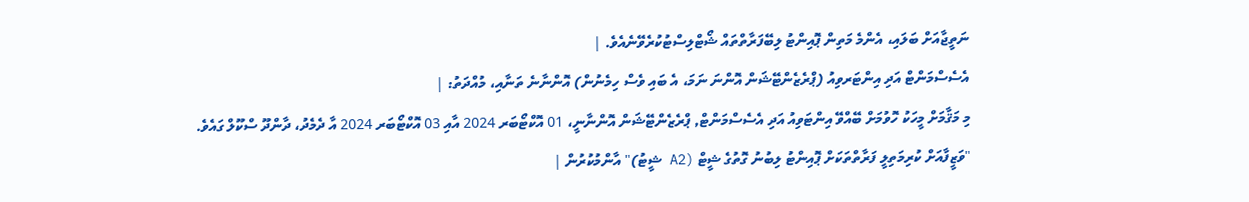ނަތީޖާއަށް ބަލައި، އެންމެ މަތިން ޕޮއިންޓު ލިބޭފަރާތްތައް ޝޯޓްލިސްޓުކުރެވޭނެއެވެ. |
އެސެސްމަންޓް އަދި އިންޓަރވިއު (ޕްރެޒެންޓޭޝަން އޮންނަ ނަމަ، އެ ބައި ވެސް ހިމެނުން) އޮންނާނެ ތަނާއި، މުއްދަތު: |
މި މަޤާމަށް މީހަކު ހޮވުމަށް ބޭއްވޭ އިންޓަވިއު އަދި އެސެސްމަންޓް, ޕްރެޒެންޓޭޝަން އޮންނާނީ، 01 އޮކްޓޯބަރ 2024 އާއި 03 އޮކްޓޯބަރ 2024 އާ ދެމެދު، ދާންދޫ ސްކޫލް ގައެވެ.
"ވަޒީފާއަށް ކުރިމަތިލީ ފަރާތްތަކަށް ޕޮއިންޓު ލިބުނު ގޮތުގެ ޝީޓް (A2 ޝީޓު)" އާންމުކުރުން |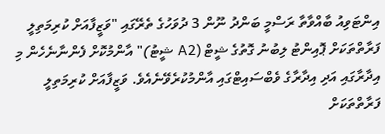އިންޓަވިއު ބާއްވާތާ ރަސްމީ ބަންދު ނޫން 3 ދުވަހުގެ ތެރޭގައި "ވަޒީފާއަށް ކުރިމަތިލީ ފަރާތްތަކަށް ޕޮއިންޓު ލިބުނު ގޮތުގެ ޝީޓް (A2 ޝީޓު)" އާންމުކޮށް ފެންނާނެހެން މި އިދާރާގައި އަދި އިދާރާގެ ވެބްސައިޓްގައި އާންމުކުރެވޭނެއެވެ. ވަޒީފާއަށް ކުރިމަތިލީ ފަރާތްތަކަށް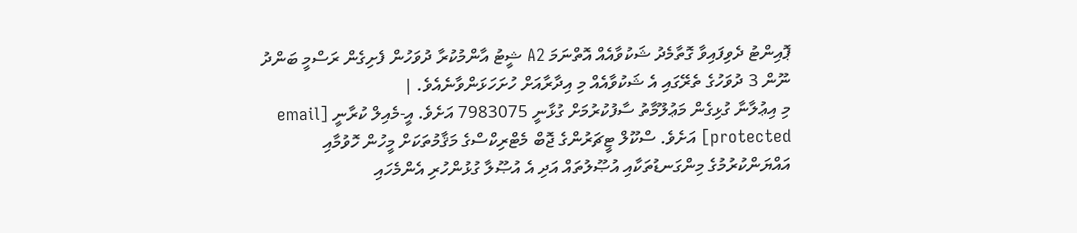ޕޮއިންޓު ދެވިފައިވާ ގޮތާމެދު ޝަކުވާއެއް އޮތްނަމަ A2 ޝީޓު އާންމުކުރާ ދުވަހުން ފެށިގެން ރަސްމީ ބަންދު ނޫން 3 ދުވަހުގެ ތެރޭގައި އެ ޝަކުވާއެއް މި އިދާރާއަށް ހުށަހަޅަންވާނެއެވެ. |
މި އިޢުލާނާ ގުޅިގެން މަޢުލޫމާތު ސާފުކުރުމަށް ގުޅާނީ 7983075 އަށެވެ. އީ-މެއިލް ކުރާނީ [email protected] އަށެވެ. ސްކޫލް ޓީޗަރުންގެ ޖޮބް މެޓްރިކްސްގެ މަޤާމުތަކަށް މީހުން ހޮވުމާއި އައްޔަންކުރުމުގެ މިންގަނޑުތަކާއި އުޞޫލުތައް އަދި އެ އުޞޫލާ ގުޅުންހުރި އެންމެހައި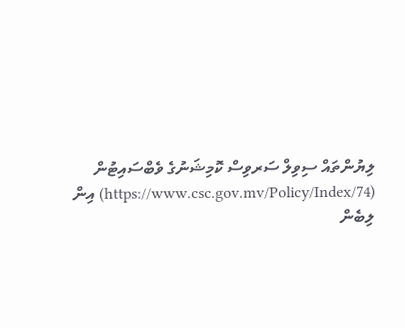ލިޔުންތައް ސިވިލް ސަރވިސް ކޮމިޝަނުގެ ވެބްސައިޓުން (https://www.csc.gov.mv/Policy/Index/74) އިން ލިބެން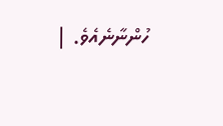ހުންނާނެއެވެ. |